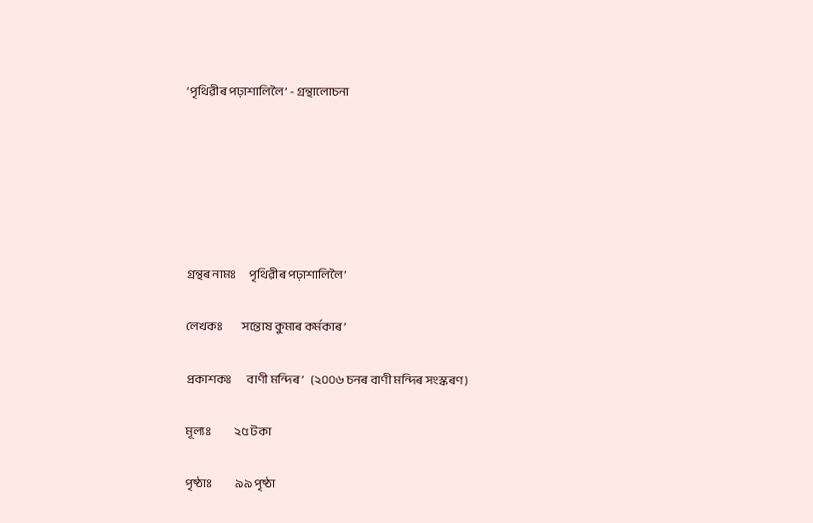‘পৃথিৱীৰ পঢ়াশালিলৈ’ - গ্ৰন্থালোচনা






গ্ৰন্থৰ নামঃ      পৃথিৱীৰ পঢ়াশালিলৈ’

লেখকঃ         সন্তোষ কুমাৰ কৰ্মকাৰ’

প্ৰকাশকঃ       বাণী মন্দিৰ’   (২০০৬ চনৰ বাণী মন্দিৰ সংস্কৰণ)

মূল্যঃ           ২৫ টকা

পৃষ্ঠাঃ           ৯৯ পৃষ্ঠা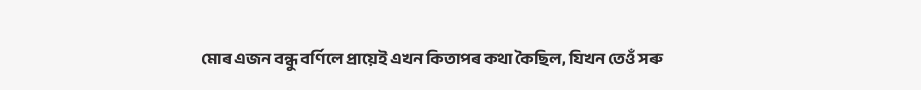মোৰ এজন বন্ধু বৰ্ণিলে প্ৰায়েই এখন কিতাপৰ কথা কৈছিল, যিখন তেওঁ সৰু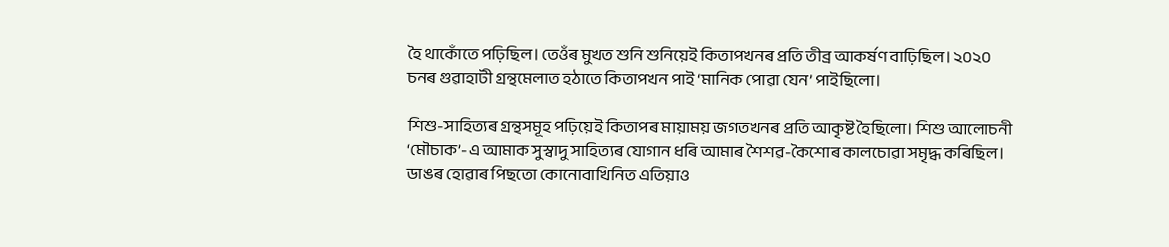হৈ থাকোঁতে পঢ়িছিল। তেওঁৰ মুখত শুনি শুনিয়েই কিতাপখনৰ প্ৰতি তীব্ৰ আকৰ্ষণ বাঢ়িছিল। ২০২০ চনৰ গুৱাহাটী গ্ৰন্থমেলাত হঠাতে কিতাপখন পাই ‘মানিক পোৱা যেন’ পাইছিলো।

শিশু-সাহিত্যৰ গ্ৰন্থসমূহ পঢ়িয়েই কিতাপৰ মায়াময় জগতখনৰ প্ৰতি আকৃষ্ট হৈছিলো। শিশু আলোচনী ‘মৌচাক’-এ আমাক সুস্বাদু সাহিত্যৰ যোগান ধৰি আমাৰ শৈশৱ-কৈশোৰ কালচোৱা সমৃদ্ধ কৰিছিল। ডাঙৰ হোৱাৰ পিছতো কোনোবাখিনিত এতিয়াও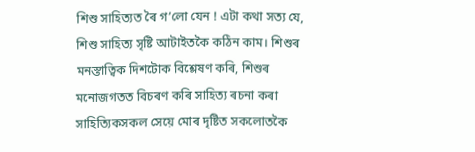শিশু সাহিত্যত ৰৈ গ’লো যেন ! এটা কথা সত্য যে, শিশু সাহিত্য সৃষ্টি আটাইতকৈ কঠিন কাম। শিশুৰ মনস্তাত্বিক দিশটোক বিশ্লেষণ কৰি, শিশুৰ মনোজগতত বিচৰণ কৰি সাহিত্য ৰচনা কৰা সাহিত্যিকসকল সেয়ে মোৰ দৃষ্টিত সকলোতকৈ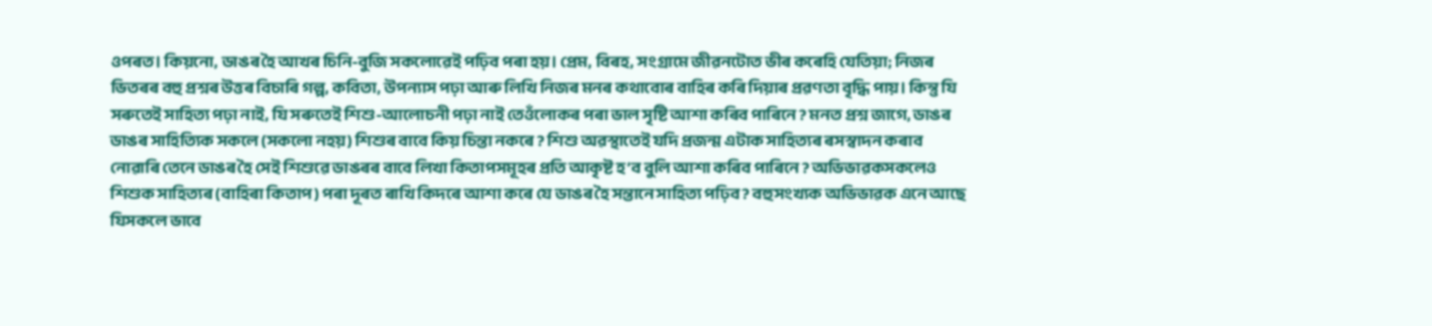ওপৰত। কিয়নো, ডাঙৰ হৈ আখৰ চিনি-বুজি সকলোৱেই পঢ়িব পৰা হয়। প্ৰেম, বিৰহ, সংগ্ৰামে জীৱনটোত ভীৰ কৰেহি যেতিয়া; নিজৰ ভিতৰৰ বহু প্ৰশ্নৰ উত্তৰ বিচাৰি গল্প, কবিতা, উপন্যাস পঢ়া আৰু লিখি নিজৰ মনৰ কথাবোৰ বাহিৰ কৰি দিয়াৰ প্ৰৱণতা বৃদ্ধি পায়। কিন্তু যি সৰুতেই সাহিত্য পঢ়া নাই, যি সৰুতেই শিশু-আলোচনী পঢ়া নাই তেওঁলোকৰ পৰা ভাল সৃষ্টি আশা কৰিব পাৰিনে ? মনত প্ৰশ্ন জাগে, ডাঙৰ ডাঙৰ সাহিত্যিক সকলে (সকলো নহয়) শিশুৰ বাবে কিয় চিন্তা নকৰে ? শিশু অৱস্থাতেই যদি প্ৰজন্ম এটাক সাহিত্যৰ ৰসস্বাদন কৰাব নোৱাৰি তেনে ডাঙৰ হৈ সেই শিশুৱে ডাঙৰৰ বাবে লিখা কিতাপসমূহৰ প্ৰতি আকৃষ্ট হ’ব বুলি আশা কৰিব পাৰিনে ? অভিভাৱকসকলেও শিশুক সাহিত্যৰ (বাহিৰা কিতাপ) পৰা দূৰত ৰাখি কিদৰে আশা কৰে যে ডাঙৰ হৈ সন্তানে সাহিত্য পঢ়িব ? বহুসংখ্যক অভিভাৱক এনে আছে যিসকলে ভাবে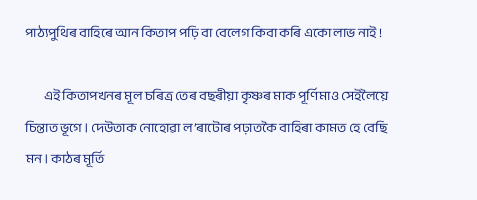পাঠ্যপুথিৰ বাহিৰে আন কিতাপ পঢ়ি বা বেলেগ কিবা কৰি একো লাভ নাই !

        এই কিতাপখনৰ মূল চৰিত্ৰ তেৰ বছৰীয়া কৃষ্ণৰ মাক পূৰ্ণিমাও সেইলৈয়ে চিন্তাত ভূগে। দেউতাক নোহোৱা ল’ৰাটোৰ পঢ়াতকৈ বাহিৰা কামত হে বেছি মন। কাঠৰ মূৰ্তি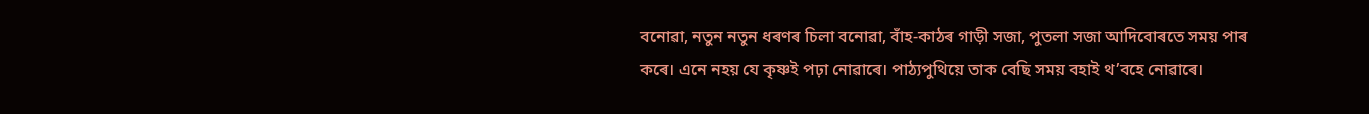বনোৱা, নতুন নতুন ধৰণৰ চিলা বনোৱা, বাঁহ-কাঠৰ গাড়ী সজা, পুতলা সজা আদিবোৰতে সময় পাৰ কৰে। এনে নহয় যে কৃষ্ণই পঢ়া নোৱাৰে। পাঠ্যপুথিয়ে তাক বেছি সময় বহাই থ’বহে নোৱাৰে।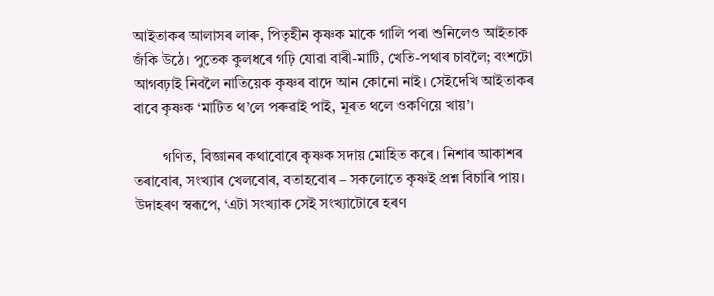আইতাকৰ আলাসৰ লাৰু, পিতৃহীন কৃষ্ণক মাকে গালি পৰা শুনিলেও আইতাক জঁকি উঠে। পুতেক কুলধৰে গঢ়ি যোৱা বাৰী-মাটি, খেতি-পথাৰ চাবলৈ; বংশটো আগবঢ়াই নিবলৈ নাতিয়েক কৃষ্ণৰ বাদে আন কোনো নাই। সেইদেখি আইতাকৰ বাবে কৃষ্ণক ‘মাটিত থ’লে পৰুৱাই পাই, মূৰত থলে ওকণিয়ে খায়’।

        গণিত, বিজ্ঞানৰ কথাবোৰে কৃষ্ণক সদায় মোহিত কৰে। নিশাৰ আকাশৰ তৰাবোৰ, সংখ্যাৰ খেলবোৰ, বতাহবোৰ – সকলোতে কৃষ্ণই প্ৰশ্ন বিচাৰি পায়। উদাহৰণ স্বৰূপে, ‘এটা সংখ্যাক সেই সংখ্যাটোৰে হৰণ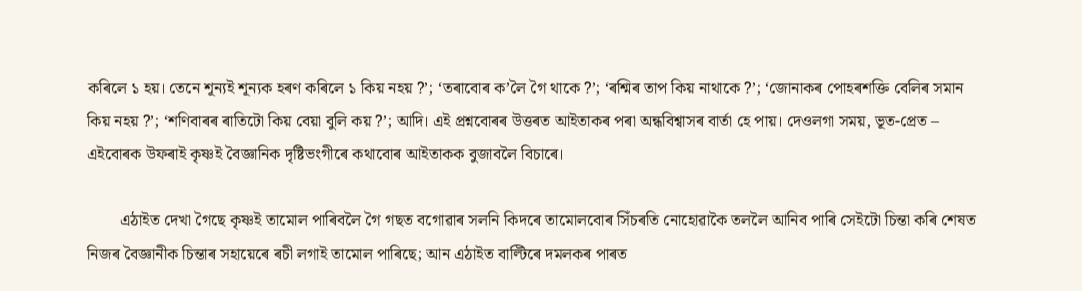কৰিলে ১ হয়। তেনে শূন্যই শূন্যক হৰণ কৰিলে ১ কিয় নহয় ?’; ‘তৰাবোৰ ক’লৈ গৈ থাকে ?’; ‘ৰশ্মিৰ তাপ কিয় নাথাকে ?’; ‘জোনাকৰ পোহৰশক্তি বেলিৰ সমান কিয় নহয় ?’; ‘শণিবাৰৰ ৰাতিটো কিয় বেয়া বুলি কয় ?’; আদি। এই প্ৰশ্নবোৰৰ উত্তৰত আইতাকৰ পৰা অন্ধবিশ্বাসৰ বাৰ্তা হে পায়। দেওলগা সময়, ভূত-প্ৰেত – এইবোৰক উফৰাই কৃষ্ণই বৈজ্ঞানিক দৃষ্টিভংগীৰে কথাবোৰ আইতাকক বুজাবলৈ বিচাৰে।

        এঠাইত দেখা গৈছে কৃষ্ণই তামোল পাৰিবলৈ গৈ গছত বগোৱাৰ সলনি কিদৰে তামোলবোৰ সিঁচৰতি নোহোৱাকৈ তললৈ আনিব পাৰি সেইটো চিন্তা কৰি শেষত নিজৰ বৈজ্ঞানীক চিন্তাৰ সহায়েৰে ৰচী লগাই তামোল পাৰিছে; আন এঠাইত বাল্টিৰে দমলকৰ পাৰত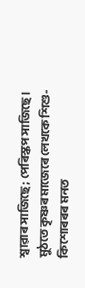শ্বাৱাৰ সাজিছে; পেৰিস্কপ সাজিছে। মুঠতে কৃষ্ণৰ মাজেৰে লেখকে শিশু-কিশোৰৰৰ মনত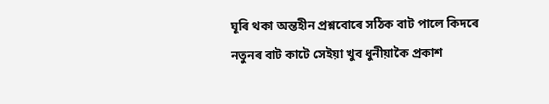ঘূৰি থকা অন্তহীন প্ৰশ্নবোৰে সঠিক বাট পালে কিদৰে নতুনৰ বাট কাটে সেইয়া খুব ধুনীয়াকৈ প্ৰকাশ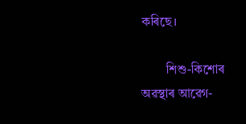কৰিছে।

        শিশু-কিশোৰ অৱস্থাৰ আৱেগ-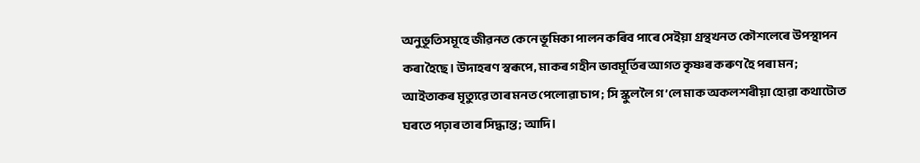অনুভূতিসমূহে জীৱনত কেনে ভূমিকা পালন কৰিব পাৰে সেইয়া গ্ৰন্থখনত কৌশলেৰে উপস্থাপন কৰা হৈছে। উদাহৰণ স্বৰূপে, মাকৰ গহীন ভাবমূৰ্তিৰ আগত কৃষ্ণৰ কৰুণ হৈ পৰা মন; আইতাকৰ মৃত্যুৱে তাৰ মনত পেলোৱা চাপ; সি স্কুললৈ গ’লে মাক অকলশৰীয়া হোৱা কথাটোত ঘৰতে পঢ়াৰ তাৰ সিদ্ধান্ত; আদি।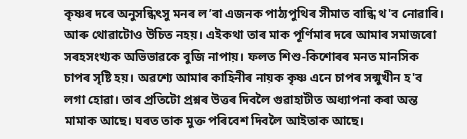কৃষ্ণৰ দৰে অনুসন্ধিৎসু মনৰ ল’ৰা এজনক পাঠ্যপুথিৰ সীমাত বান্ধি থ'ব নোৱাৰি। আৰু থোৱাটোও উচিত নহয়। এইকথা তাৰ মাক পূৰ্ণিমাৰ দৰে আমাৰ সমাজৰো সৰহসংখ্যক অভিভাৱকে বুজি নাপায়। ফলত শিশু-কিশোৰৰ মনত মানসিক চাপৰ সৃষ্টি হয়। অৱশ্যে আমাৰ কাহিনীৰ নায়ক কৃষ্ণ এনে চাপৰ সন্মুখীন হ'ব লগা হোৱা। তাৰ প্ৰতিটো প্ৰশ্নৰ উত্তৰ দিবলৈ গুৱাহাটীত অধ্যাপনা কৰা অন্ত মামাক আছে। ঘৰত তাক মুক্ত পৰিবেশ দিবলৈ আইতাক আছে।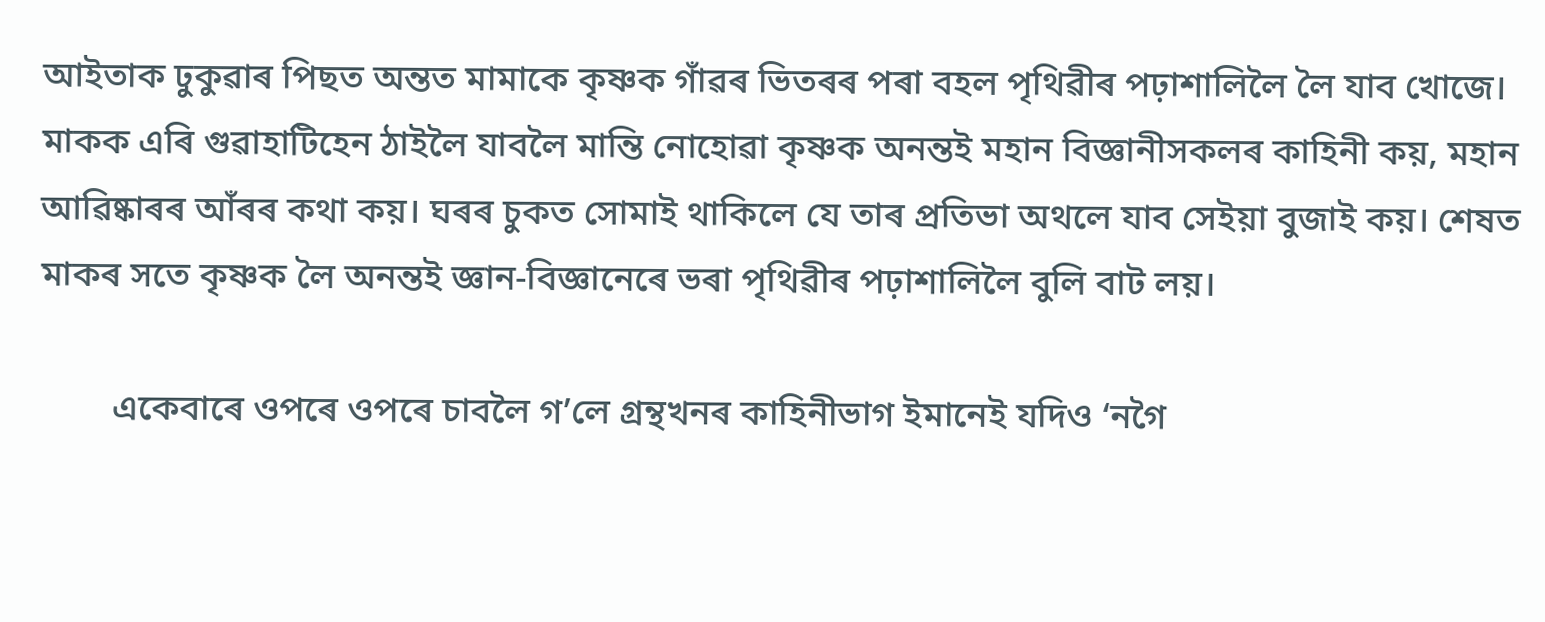আইতাক ঢুকুৱাৰ পিছত অন্তত মামাকে কৃষ্ণক গাঁৱৰ ভিতৰৰ পৰা বহল পৃথিৱীৰ পঢ়াশালিলৈ লৈ যাব খোজে। মাকক এৰি গুৱাহাটিহেন ঠাইলৈ যাবলৈ মান্তি নোহোৱা কৃষ্ণক অনন্তই মহান বিজ্ঞানীসকলৰ কাহিনী কয়, মহান আৱিষ্কাৰৰ আঁৰৰ কথা কয়। ঘৰৰ চুকত সোমাই থাকিলে যে তাৰ প্ৰতিভা অথলে যাব সেইয়া বুজাই কয়। শেষত মাকৰ সতে কৃষ্ণক লৈ অনন্তই জ্ঞান-বিজ্ঞানেৰে ভৰা পৃথিৱীৰ পঢ়াশালিলৈ বুলি বাট লয়।

        একেবাৰে ওপৰে ওপৰে চাবলৈ গ’লে গ্ৰন্থখনৰ কাহিনীভাগ ইমানেই যদিও ‘নগৈ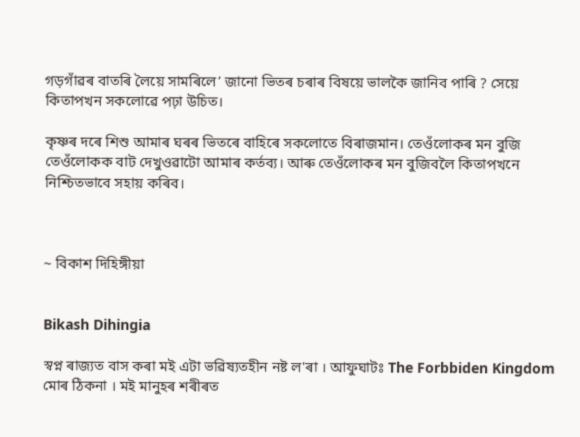গড়গাঁৱৰ বাতৰি লৈয়ে সামৰিলে’ জানো ভিতৰ চৰাৰ বিষয়ে ভালকৈ জানিব পাৰি ? সেয়ে কিতাপখন সকলোৱে পঢ়া উচিত।

কৃষ্ণৰ দৰে শিশু আমাৰ ঘৰৰ ভিতৰে বাহিৰে সকলোতে বিৰাজমান। তেওঁলোকৰ মন বুজি তেওঁলোকক বাট দেখুওৱাটো আমাৰ কৰ্তব্য। আৰু তেওঁলোকৰ মন বুজিবলৈ কিতাপখনে নিশ্চিতভাবে সহায় কৰিব।



~ বিকাশ দিহিঙ্গীয়া


Bikash Dihingia

স্বপ্ন ৰাজ্যত বাস কৰা মই এটা ভৱিষ্যতহীন নষ্ট ল'ৰা । আফুঘাটঃ The Forbbiden Kingdom মোৰ ঠিকনা । মই মানুহৰ শৰীৰত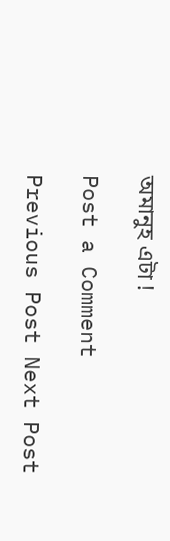অমানুহ এটা !

Post a Comment

Previous Post Next Post